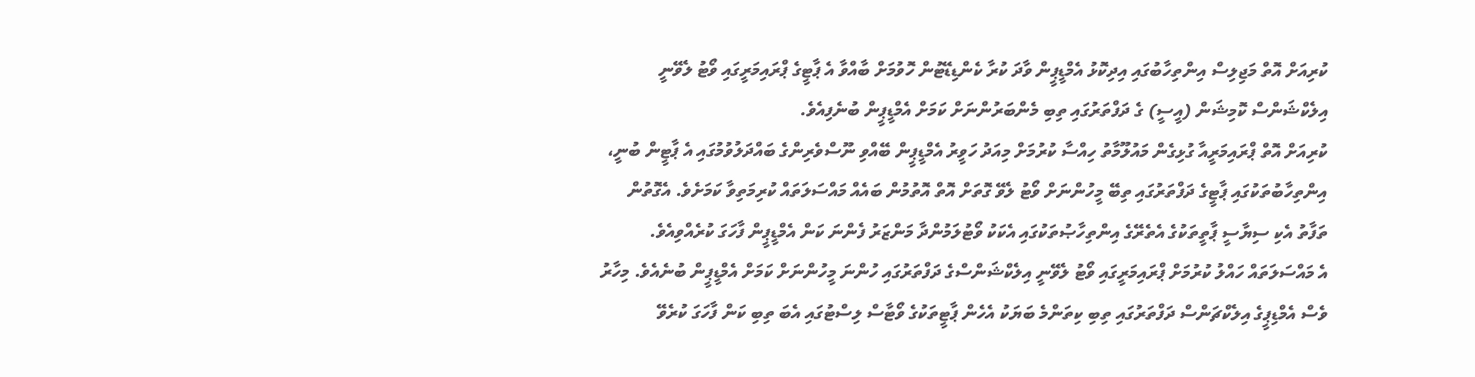ކުރިއަށް އޮތް މަޖިލިސް އިންތިހާބުގައި އިދިކޮޅު އެމްޑީޕީން ވާދަ ކުރާ ކެންޑިޑޭޓުން ހޮވުމަށް ބާއްވާ އެ ޕާޓީގެ ޕްރައިމަރީގައި ވޯޓު ލެވޭނީ އިލެކްޝަންސް ކޮމިޝަން (އީސީ) ގެ ދަފްތަރުގައި ތިބި މެންބަރުންނަށް ކަމަށް އެމްޑީޕީން ބުނެފިއެވެ.
ކުރިއަށް އޮތް ޕްރައިމަރީއާ ގުޅިގެން މައުލޫމާތު ހިއްސާ ކުރުމަށް މިއަދު ހަވީރު އެމްޑީޕީން ބޭއްވި ނޫސްވެރިންގެ ބައްދަލުވުމުގައި އެ ޕާޓީން ބުނީ، އިންތިހާބުތަކުގައި ޕާޓީގެ ދަފްތަރުގައި ތިބޭ މީހުންނަށް ވޯޓު ލެވޭ ގޮތަށް އޮތް އޮތުމުން ބައެއް މައްސަލަތައް ކުރިމަތިވާ ކަމަށެވެ. އެގޮތުން ތަފާތު އެކި ސިޔާސީ ޕާތީތަކުގެ އެތެރޭގެ އިންތިހާޞުތަކުގައި އެކަކު ވޯޓުލަމުންދާ މަންޒަރު ފެންނަ ކަން އެމްޑީޕީން ފާހަގަ ކުރެއްވިއެވެ.
އެ މައްސަލަތައް ހައްލު ކުރުމަށް ޕްރައިމަރީގައި ވޯޓު ލެވޭނީ އިލެކްޝަންސްގެ ދަފްތަރުގައި ހުންނަ މީހުންނަށް ކަމަށް އެމްޑީޕީން ބުނެއެވެ. މިހާރު ވެސް އެމްޑިޕީގެ އިލެކްޗަންސް ދަފްތަރުގައި ތިބި ކިތަންމެ ބަޔަކު އެހެން ޕާޓީތަކުގެ ވޯޓާސް ލިސްޓުގައި އެބަ ތިބި ކަން ފާހަގަ ކުރެވޭ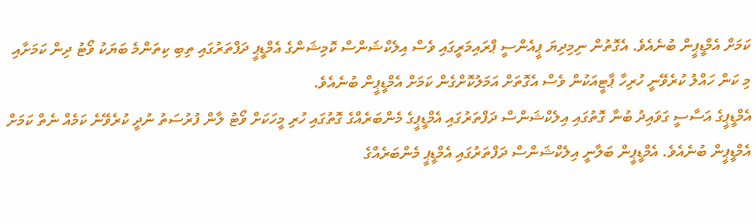ކަމަށް އެމްޑީޕީން ބުނެއެވެ. އެގޮތުން ނިމިދިޔަ ޕީއެންސީ ޕްރައިމަރީގައި ވެސް އިލެކްޝަންސް ކޮމިޝަންގެ އެމްޑީޕީ ދަފްތަރުގައި ތިބި ކިތަންމެ ބަޔަކު ވޯޓު ދިން ކަމަށާއި މި ކަން ހައްލު ކުރެވޭނީ ހުރިހާ ޕާޓީއަކުން ވެސް އެގޮތަށް އަމަލުކޮށްގެން ކަމަށް އެމްޑީޕީން ބުނެއެވެ.
އެމްޑީޕީގެ އަސާސީ ގަވައިދު ބުނާ ގޮތުގައި އިލެކްޝަންސް ދަފްތަރުގައި އެމްޑީޕީގެ މެންބަރެއްގެ ގޮތުގައި ހުރި މީހަކަށް ވޯޓު ލާން ފުރުސަތު ނުދީ ކުރެވޭނެ ކަމެއް ނެތް ކަމަށް އެމްޑީޕީން ބުނެއެވެ. އެމްޑީޕީން ބަލާނީ އިލެކްޝަންސް ދަފްތަރުގައި އެމްޑީޕީ މެންބަރެއްގެ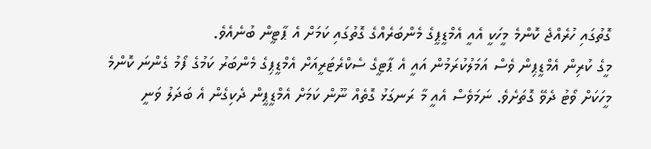ގޮތުގައި ހުރެއްޖެ ކޮންމެ މީހަކީ އެއީ އެމްޑީޕީގެ މެންބަރެއްގެ ގޮތުގައި ކަމަށް އެ ޕާޓީން ބުނެއެވެ.
މީގެ ކުރިން އެމްޑީޕިން ވެސް އަމަލުކުރަމުން އައީ އެ ޕާޓީގެ ސެކްރެޓަރީއަށް އެމްޑީޕިގެ މެންބަރު ކަމުގެ ފޯމު ގެންނަ ކޮންމެ މީހަކަށް ވޯޓު ދެވޭ ގޮތަށެވެ. ނަމަވެސް އެއީ މާ ރަނގަޅު ގޮތެއް ނޫން ކަމަށް އެމްޑީޕީން ދެކިގެން އެ ބަދަލު ވަނީ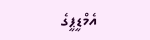އެމްޑީޕީގެ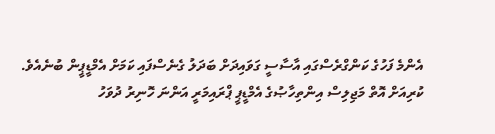އެންމެ ފަހުގެ ކަންގްރެސްގައި އާސާސީ ގަވައިދަށް ބަދަލު ގެނެސްފައި ކަމަށް އެމްޑީޕީން ބުނެއެވެ.
ކުރިއަށް އޮތް މަޖިލިސް އިންތިހާޞުގެ އެމްޑީޕީ ޕްރައިމަރީ އަންނަ ހޮނިރު ދުވަހު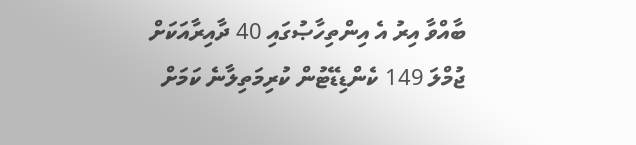ބާއްވާ އިރު އެ އިންތިހާޞުގައި 40 ދާއިރާއަކަށް ޖުމްލަ 149 ކެންޑިޑޭޓުން ކުރިމަތިލާނެ ކަމަށް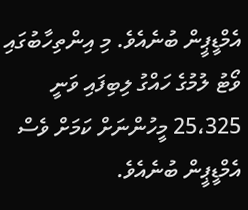އެމްޑީޕީން ބުނެއެވެ. މި އިންތިހާބުގައި ވޯޓު ލުމުގެ ހައްގު ލިބިފައި ވަނީ 25،325 މީހުންނަށް ކަމަށް ވެސް އެމްޑީޕީން ބުނެއެވެ.